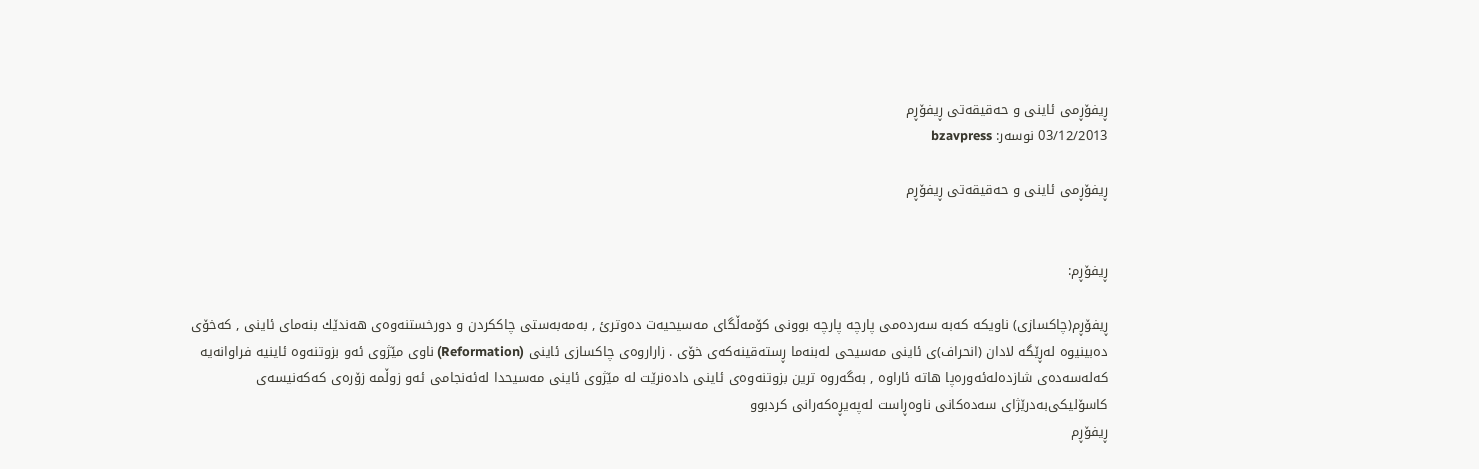ڕیفۆڕمی‌ ئاینی‌ و حه‌قیقه‌تی‌ ڕیفۆڕم
03/12/2013 نوسەر: bzavpress

ڕیفۆڕمی‌ ئاینی‌ و حه‌قیقه‌تی‌ ڕیفۆڕم


ڕیفۆڕم:

ڕیفۆڕم(چاكسازی‌) ناویكه‌ كه‌به‌ سه‌رده‌می‌ پارچه‌ پارچه‌ بوونی‌ كۆمه‌ڵگای‌ مه‌سیحیه‌ت ده‌وترئ , به‌مه‌به‌ستی‌ چاككردن و دورخستنه‌وه‌ی‌ هه‌ندێك بنه‌مای‌ ئاینی‌ , كه‌خۆی‌ ده‌بینیوه‌ له‌ڕێگه‌ لادان (انحراف)ی‌ ئاینی‌ مه‌سیحی‌ له‌بنه‌ما ڕسته‌قینه‌كه‌ی‌ خۆی‌ . زاراروه‌ی‌ چاكسازی‌ ئاینی‌ (Reformation) ناوی‌ مێژوی‌ ئه‌و بزوتنه‌وه‌ ئاینیه‌ فراوانه‌یه‌ كه‌له‌سه‌ده‌ی‌ شازده‌له‌ئه‌وره‌پا هاته‌ ئاراوه‌ , به‌گه‌روه‌ ترین بزوتنه‌وه‌ی‌ ئاینی‌ داده‌نرێت له‌ مێژوی‌ ئاینی‌ مه‌سیحدا له‌ئه‌نجامی‌ ئه‌و زوڵمه‌ زۆره‌ی‌ كه‌كه‌نیسه‌ی‌ كاسۆلیكی‌به‌درێژای‌ سه‌ده‌كانی‌ ناوه‌ڕاست له‌په‌یڕه‌كه‌رانی‌ كردبوو
ڕیفۆڕم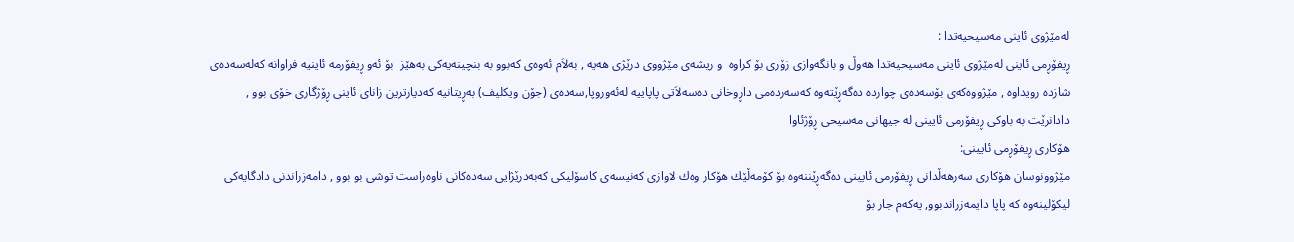له‌مێژوی‌ ئاینی‌ مه‌سیحیه‌تدا :
ڕیفۆڕمی‌ ئاینی‌ له‌مێژوی‌ ئاینی‌ مه‌سیحیه‌تدا هه‌وڵ و بانگه‌وازی‌ زۆری‌ بۆ كراوه‌  و ریشه‌ی‌ مێژووی درێژی‌ هه‌یه‌ , به‌لاَم ئه‌وه‌ی‌ كه‌بوو به‌ بنچینه‌یه‌كی‌ به‌هێز  بۆ ئه‌و ڕیفۆرمه‌ ئاینیه‌ فراوانه‌ كه‌له‌سه‌ده‌ی‌ شازده‌ رویداوه‌ , مێژووه‌كه‌ی‌ بۆسه‌ده‌ی‌ چوارده‌ ده‌گه‌ڕێته‌وه‌ كه‌سه‌رده‌می‌ داڕوخانی‌ ده‌سه‌لاَتی‌ پاپاییه‌ له‌ئه‌وروپا,سه‌ده‌ی‌ (جۆن ویكلیف) به‌ڕیتانیه‌ كه‌دیارترین زانای‌ ئاینی‌ ڕۆژگاری‌ خۆی‌ بوو , دادانرێت به‌ باوكی‌ ڕیفۆرمی‌ ئایینی‌ له‌ جیهانی‌ مه‌سیحی‌ ڕۆژئاوا
هۆكاری‌ ڕیفۆڕمی‌ ئایینی‌:
مێژوونوسان هۆكاری‌ سه‌رهه‌ڵدانی‌ ڕیفۆرمی‌ ئایینی‌ ده‌گه‌ڕێننه‌وه‌ بۆ كۆمه‌ڵێك هۆكار وه‌ك لاوازی كه‌نیسه‌ی كاسۆلیكی كه‌به‌درێژایی سه‌ده‌كانی ناوه‌راست توشی بو بوو , دامه‌زراندنی دادگایه‌كی‌ لیكۆلینه‌وه‌ كه‌ پاپا دایمه‌زراندبوو, یه‌كه‌م جار بۆ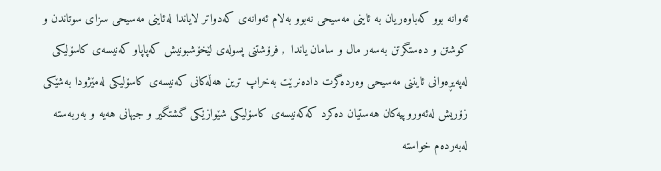ئه‌وانه‌ بوو كه‌باوه‌ریان به‌ ئاینی مه‌سیحی نه‌بوو به‌لام ئه‌وانه‌ی كه‌دواتر لایاندا له‌ئاینی مه‌سیحی سزای سوتاندن و كوشتن و ده‌ستگرتن به‌سه‌ر مال و سامان یاندا  , فرۆشتنی‌ پسوله‌ی‌ لێخۆشبونیش كه‌پاپاو كه‌نیسه‌ی‌ كاسۆلیكی‌ له‌په‌یڕه‌وانی‌ ئایننی‌ مه‌سیحی‌ وه‌رده‌گرت داده‌نرێت به‌خراپ ترین هه‌ڵه‌كانی‌ كه‌نیسه‌ی‌ كاسۆلیكی‌ له‌مێژودا به‌شێكی‌ زۆریش له‌ئه‌وروپیه‌كان هه‌ستیان ده‌كرد كه‌كه‌نیسه‌ی‌ كاسۆلیكی‌ شێوازێكی‌ گشتگیر و جیهانی‌ هه‌یه‌ و به‌ربه‌سته‌ له‌به‌رده‌م خواسته‌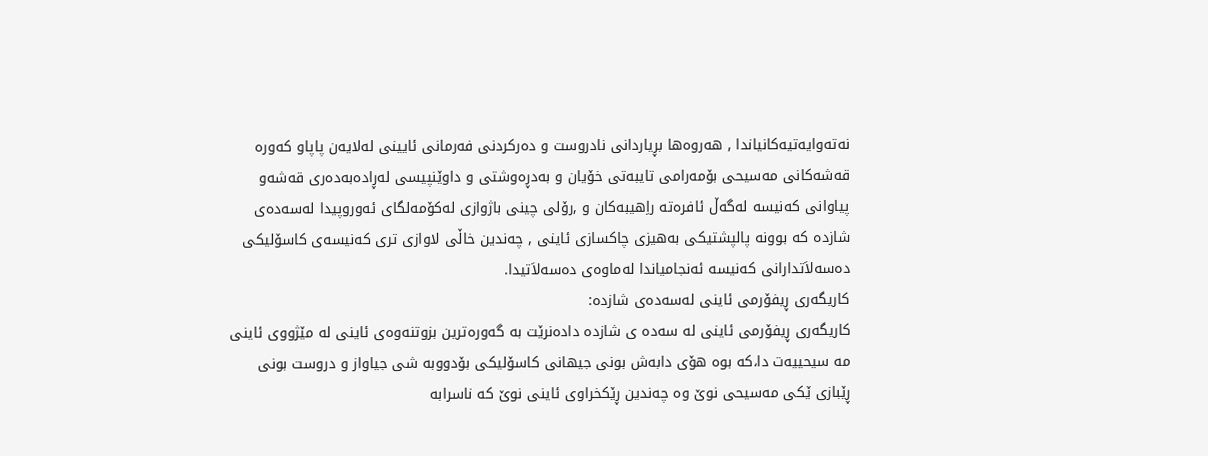نه‌ته‌وایه‌تیه‌كانیاندا , هه‌روه‌ها بڕیاردانی‌ نادروست و ده‌ركردنی‌ فه‌رمانی‌ ئایینی‌ له‌لایه‌ن پاپاو كه‌وره‌ قه‌شه‌كانی‌ مه‌سیحی‌ بۆمه‌رامی‌ تایبه‌تی‌ خۆیان و به‌دڕه‌وشتی‌ و داوێنپیسی‌ له‌ڕاده‌به‌ده‌ری‌ قه‌شه‌و پیاوانی‌ كه‌نیسه‌ له‌گه‌ڵ ئافره‌ته‌ راِهیبه‌كان و ,رۆلی چینی باژوازی له‌كۆمه‌لگای ئه‌وروپیدا له‌سه‌ده‌ی شازده‌ كه‌ بوونه‌ پالپشتیكی به‌هیزی چاكسازی ئاینی , چه‌ندین خاڵی‌ لاوازی‌ تری‌ كه‌نیسه‌ی‌ كاسۆلیكی‌ ده‌سه‌لاَتدارانی‌ كه‌نیسه‌ ئه‌نجامیاندا له‌ماوه‌ی‌ ده‌سه‌لاَتیدا.
كاریگه‌ری‌ ڕیفۆرمی ئاینی‌ له‌سه‌ده‌ی‌ شازده‌:
كاریگه‌ری‌ ڕیفۆرمی‌ ئاینی‌ له‌ سه‌ده‌ ی‌ شازده‌ داده‌نرێت به‌ گه‌وره‌ترین بزوتنه‌وه‌ی‌ ئاینی‌ له‌ مێژووی‌ ئاینی‌ مه‌ سیحییه‌ت دا،كه‌ بوه‌ هۆی‌ دابه‌ش بونی‌ جیهانی‌ كاسۆلیكی‌ بۆدووبه‌ شی‌ جیاواز و دروست بونی‌  ڕێبازی‌ ێكی‌ مه‌سیحی‌ نوێ‌ وه‌ چه‌ندین ڕێكخراوی‌ ئاینی‌ نوێ‌ كه‌ ناسرابه‌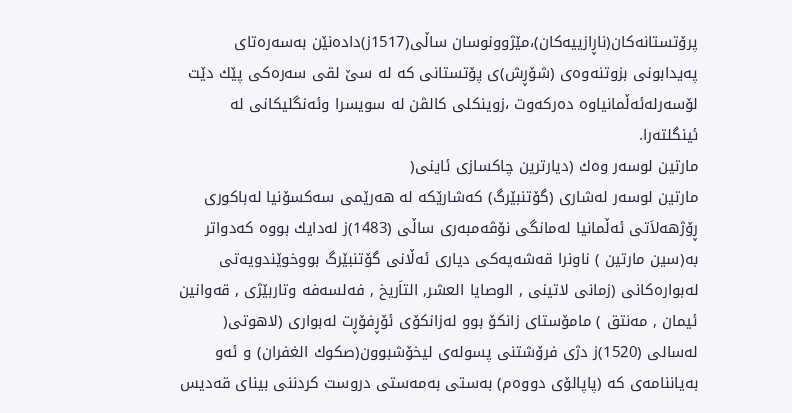پرۆتستانه‌كان(ناڕازییه‌كان)،مێژوونوسان ساڵی‌(1517ز)داده‌نێن به‌سه‌ره‌تای‌ په‌یدابونی‌ بزوتنه‌وه‌ی‌ (شۆڕش)ی‌ پۆتستانی‌ كه‌ له‌ سێ‌ لقی‌ سه‌ره‌كی‌ پێك دێت لۆسه‌رله‌ئه‌ڵمانیاوه‌ ده‌ركه‌وت ،زوینكلی‌ كالڤن له‌ سویسرا وئه‌نگلیكانی‌ له‌ ئینگلته‌را.
مارتین لوسه‌ر وه‌ك (دیارترین چاكسازی‌ ئاینی‌(
مارتین لوسه‌ر له‌شاری‌ (گۆتنبێرگ) كه‌شارێكه‌ له‌ هه‌رێمی‌ سه‌كسۆنیا له‌باكوری‌ ڕۆژهه‌لاَتی‌ ئه‌ڵمانیا له‌مانگی‌ نۆڤه‌مبه‌ری‌ ساڵی‌ (1483)ز له‌دایك بووه‌ كه‌دواتر به‌(سین مارتین ) ناونرا قه‌شه‌یه‌كی‌ دیاری‌ ئه‌ڵانی‌ گۆتنبێرگ بووخوێندویه‌تی له‌بواره‌كانی‌ (زمانی‌ لاتینی‌ , الوصایا العشر, التاَریخ , فه‌لسه‌فه‌ وتاربێژی‌ , قه‌وانین ئیمان , مه‌نتق ) مامۆستای‌ زانكۆ بوو له‌زانكۆی‌ ئۆڕفۆڕت له‌بواری‌ (لاهوتی‌(
له‌سالی‌ (1520)ز دژی‌ فرۆشتنی‌ پسوله‌ی‌ لیخۆشبوون(صكوك الغفران) و ئه‌و به‌یاننامه‌ی‌ كه‌ (پاپالۆی‌ دووه‌م) به‌ستی‌ به‌مه‌ستی‌ دروست كردننی‌ بینای‌ قه‌دیس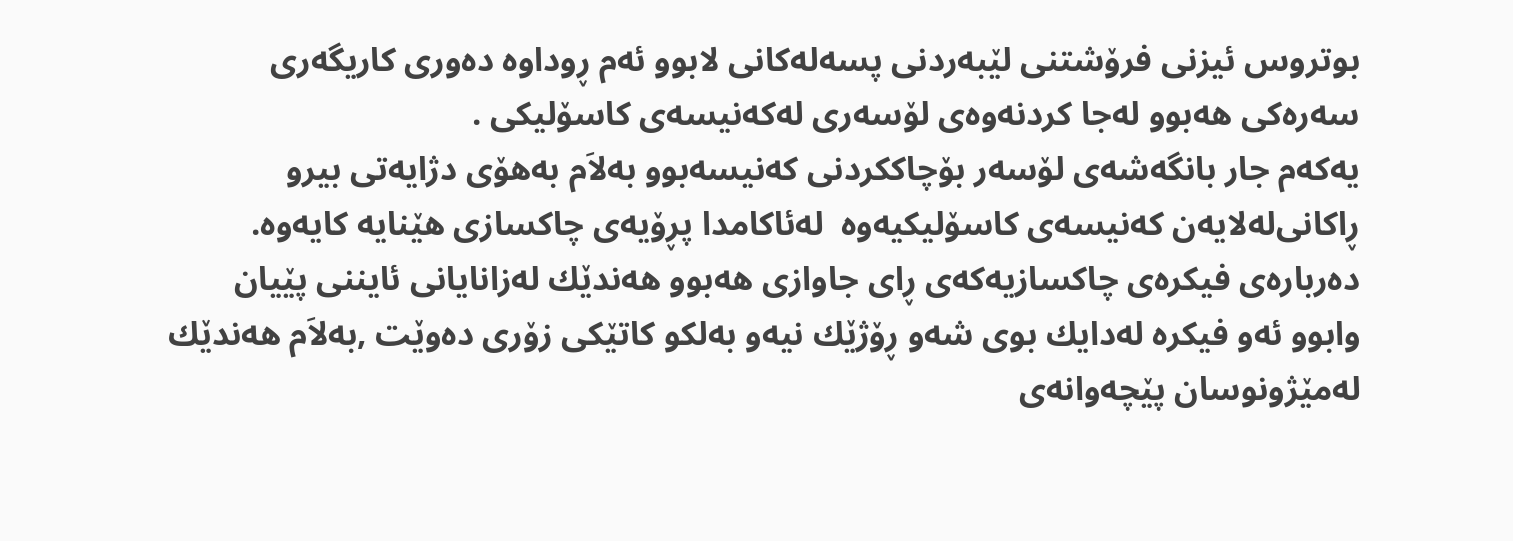بوتروس ئیزنی‌ فرۆشتنی‌ لێبه‌ردنی‌ پسه‌له‌كانی‌ لابوو ئه‌م ڕوداوه‌ ده‌وری‌ كاریگه‌ری‌ سه‌ره‌كی‌ هه‌بوو له‌جا كردنه‌وه‌ی‌ لۆسه‌ری‌ له‌كه‌نیسه‌ی‌ كاسۆلیكی‌ .
یه‌كه‌م جار بانگه‌شه‌ی‌ لۆسه‌ر بۆچاككردنی‌ كه‌نیسه‌بوو به‌لاَم به‌هۆی‌ دژایه‌تی‌ بیرو ڕاكانی‌له‌لایه‌ن كه‌نیسه‌ی كاسۆلیكیه‌وه‌  له‌ئاكامدا پڕۆیه‌ی‌ چاكسازی‌ هێنایه‌ كایه‌وه‌.
ده‌رباره‌ی‌ فیكره‌ی‌ چاكسازیه‌كه‌ی‌ ڕای‌ جاوازی‌ هه‌بوو هه‌ندێك له‌زانایانی‌ ئایننی‌ پێیان وابوو ئه‌و فیكره‌ له‌دایك بوی‌ شه‌و ڕۆژێك نیه‌و به‌لكو كاتێكی‌ زۆری‌ ده‌وێت ,به‌لاَم هه‌ندێك له‌مێژونوسان پێچه‌وانه‌ی‌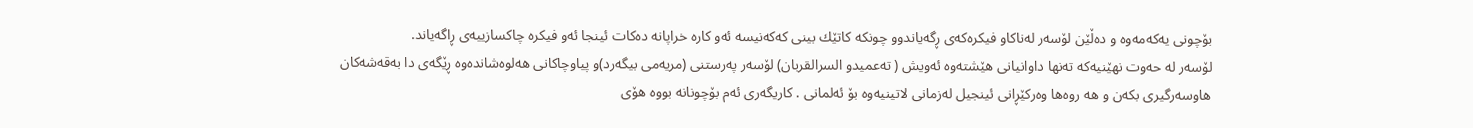بۆچونی‌ یه‌كه‌مه‌وه‌ و ده‌ڵێن لۆسه‌ر له‌ناكاو فیكره‌كه‌ی‌ ڕگه‌یاندوو چونكه‌ كاتێك بینی‌ كه‌كه‌نیسه‌ ئه‌و كاره‌ خراپانه‌ ده‌كات ئینجا ئه‌و فیكره‌ چاكسازییه‌ی‌ ڕاگه‌یاند.
لۆسه‌ر له‌ حه‌وت نهێنیه‌كه‌ ته‌نها داوانیانی‌ هێشته‌وه‌ ئه‌ویش ( ته‌عمیدو السرالقربان) لۆسه‌ر په‌رستنی‌ (مریه‌می‌ بیگه‌رد)و پیاوچاكانی‌ هه‌لوه‌شانده‌وه‌ ڕێگه‌ی‌ دا به‌قه‌شه‌كان هاوسه‌رگیری‌ بكه‌ن و هه‌ روه‌ها وه‌ركێڕانی‌ ئینجیل له‌زمانی لاتینیه‌وه‌ بۆ ئه‌لمانی . كاریگه‌ری‌ ئه‌م بۆچونانه‌ بووه‌ هۆی‌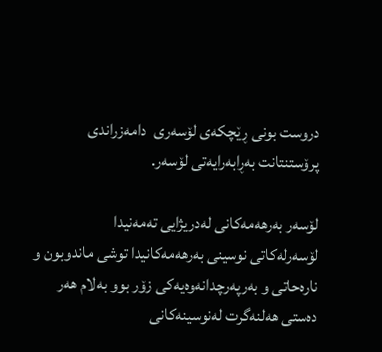دروست بونی‌ ڕێچكه‌ی‌ لۆسه‌ری‌  دامه‌زراندی‌ پرۆستنتانت به‌ڕابه‌رایه‌تی‌ لۆسه‌ر.

لۆسه‌ر به‌رهه‌مه‌كانی له‌دریژایی ته‌مه‌نیدا
لۆسه‌رله‌كاتی نوسینی به‌رهه‌مه‌كانیدا توشی ماندوبون و ناره‌حاتی و به‌رپه‌رچدانه‌وه‌یه‌كی زۆر بوو به‌لام هه‌ر ده‌ستی هه‌لنه‌گرت له‌نوسینه‌كانی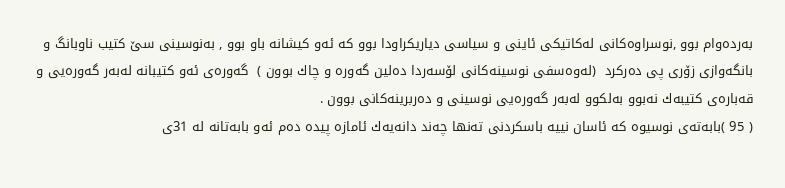به‌رده‌وام بوو ,نوسراوه‌كانی له‌كاتیكی ئاینی و سیاسی دیاریكراودا بوو كه‌ ئه‌و كیشانه‌ باو بوو , به‌نوسینی سێ كتیب ناوبانگ و بانگه‌وازی زۆری پی ده‌ركرد  (له‌وه‌سفی نوسینه‌كانی لۆسه‌ردا ده‌لین گه‌وره‌ و چاك بوون )  گه‌وره‌ی ئه‌و كتیبانه‌ له‌به‌ر گه‌وره‌یی و قه‌باره‌ی كتیبه‌ك نه‌بوو به‌لكوو له‌به‌ر گه‌وره‌یی نوسینی و ده‌ربرینه‌كانی بوون .
( 95 )بابه‌ته‌ی نوسیوه‌ كه‌ ئاسان نییه‌ باسكردنی ته‌نها چه‌ند دانه‌یه‌ك ئامازه‌ پیده‌ ده‌م ئه‌و بابه‌تانه‌ له‌ 31ی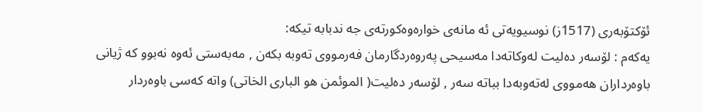ئۆكتۆبه‌ری (1517ز) نوسیویه‌تی ئه‌ مانه‌ی‌ خواره‌وه‌كورته‌ی‌ جه‌ ندبابه‌ تیكه‌:
یه‌كه‌م : لۆسه‌ر ده‌لیت له‌وكاته‌دا مه‌سیحی په‌روه‌ردگارمان فه‌رمووی ته‌وبه‌ بكه‌ن , مه‌به‌ستی ئه‌وه‌ نه‌بوو كه‌ ژیانی باوه‌رداران هه‌مووی له‌ته‌وبه‌دا بباته‌ سه‌ر , لۆسه‌ر ده‌لیت( الموئمن هو الباری الخاتی) واته‌ كه‌سی باوه‌ردار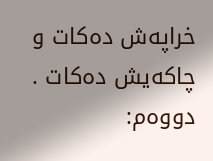خراپه‌ش ده‌كات و چاكه‌یش ده‌كات .
دووه‌م: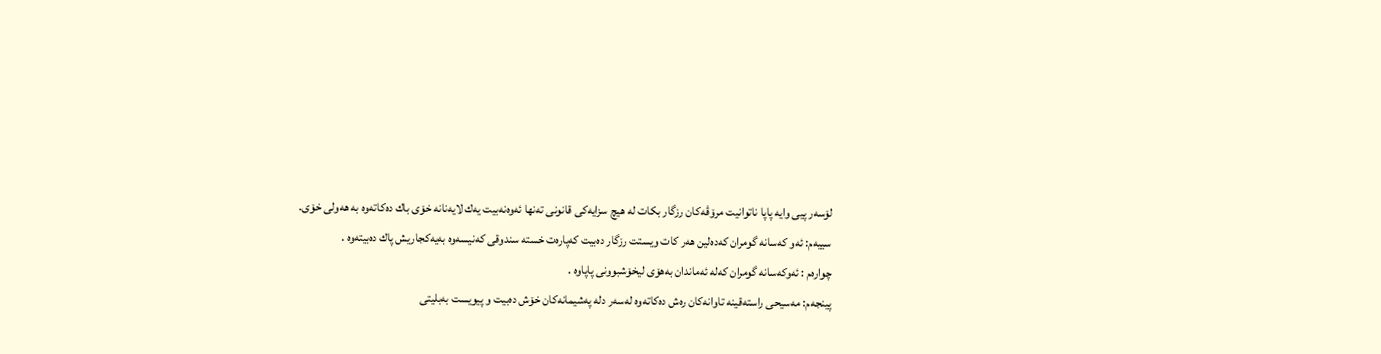لۆسه‌ر پیی وایه‌ پاپا ناتوانیت مرۆڤه‌كان رزگار بكات له‌ هیچ سزایه‌كی قانونی ته‌نها ئه‌وه‌نه‌بیت یه‌ك لایه‌نانه‌ خۆی باك ده‌كاته‌وه‌ به‌ هه‌ولی خۆی.
سییه‌م: ئه‌و كه‌سانه‌ گومران كه‌ده‌لین هه‌ر كات ویستت رزگار ده‌بیت كه‌پاره‌ت خسته‌ سندوقی كه‌نیسه‌وه‌ به‌یه‌كجاریش پاك ده‌بیته‌وه‌ .
چواره‌م : ئه‌وكه‌سانه‌ گومران كه‌له‌ ئه‌ماندان به‌هۆی لیخۆشبوونی پاپاوه‌ .
پینجه‌م: مه‌سیحی راسته‌قینه‌ تاوانه‌كان ره‌ش ده‌كاته‌وه‌ له‌سه‌ر دله‌ په‌شیمانه‌كان خۆش ده‌بیت و پیویست به‌بلیتی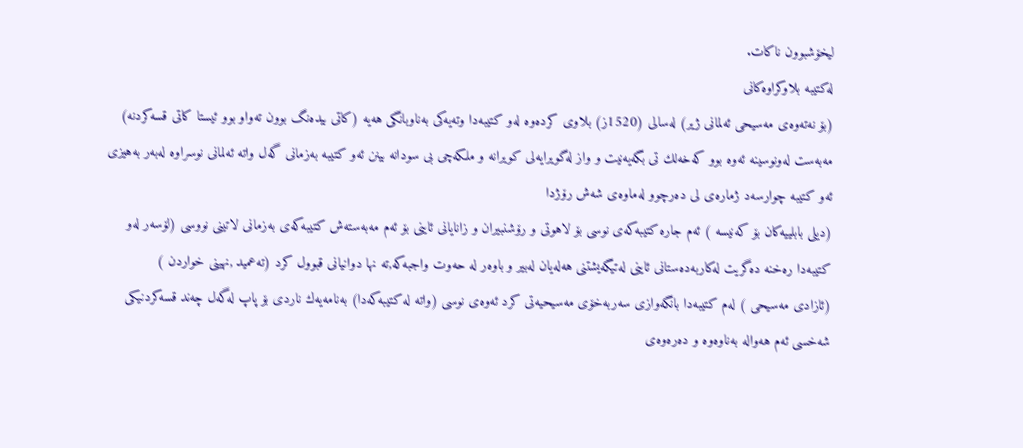لیخۆشبوون ناكات.
له‌كتیبه‌ بلاوكراوه‌كانی
(بۆ نه‌ته‌وه‌ی مه‌سیحی ئه‌لمانی ژیر) له‌سالی (1520ز) بلاوی كرده‌وه‌ له‌و كتیبه‌دا وته‌یه‌كی به‌ناوبانگی هه‌یه‌ (كاتی بیده‌نگ بوون ته‌واو بوو ئیستا كاتی قسه‌كردنه‌) مه‌به‌ست له‌ونوسینه‌ ئه‌وه‌ بوو كه‌خه‌لك تی بگه‌یه‌نیت و واز له‌گویرایه‌لی كویرانه‌ و ملكه‌چی بی سودانه‌ بینن ئه‌و كتیبه‌ به‌زمانی گه‌ل واته‌ ئه‌لمانی نوسراوه‌ له‌به‌ر به‌هیزی ئه‌و كتیبه‌ چوارسه‌د ژماره‌ی لی ده‌رچوو له‌ماوه‌ی شه‌ش رۆژدا
(دیلی بابلییه‌كان بۆ كه‌نیسه‌ ) ئه‌م جاره‌ كتیبه‌كه‌ی نوسی بۆ لاهوتی و رۆشنبیران و زانایانی ئاینی بۆ ئه‌م مه‌به‌سته‌ش كتیبه‌كه‌ی به‌زمانی لاتینی نووسی (لۆسه‌ر له‌و كتیبه‌دا ره‌خنه‌ ده‌گریت له‌كاربه‌ده‌ستانی ئاینی له‌تیگه‌یشتنی هه‌له‌یان له‌بیر و باوه‌ر له‌ حه‌وت واجبه‌كه‌,ته‌ نها دوانیانی قبوول كرد (ته‌عمید ,نهینی خواردن )
(ئازادی مه‌سیحی ) له‌م كتیبه‌دا بانگه‌وازی سه‌ربه‌خۆی مه‌سیحیه‌تی كرد ئه‌وه‌ی نوسی (واته‌ له‌ كتیبه‌كه‌دا) به‌نامه‌یه‌ك ناردی بۆ پاپ له‌گه‌ل چه‌ند قسه‌كردنیكی شه‌خسی ئه‌م هه‌واله‌ به‌ناوه‌وه‌ و ده‌ره‌وه‌ی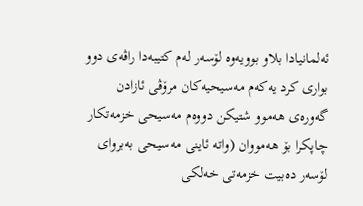ئه‌لمانیادا بلاو بوویه‌وه‌ لۆسه‌ر له‌م كتیبه‌دا راڤه‌ی دوو بواری كرد یه‌كه‌م مه‌سیحیه‌كان مرۆڤی ئازادن گه‌وره‌ی هه‌موو شتیكن دووه‌م مه‌سیحی خزمه‌تكار چاپكرا بۆ هه‌مووان (واته‌ ئاینی مه‌سیحی به‌بروای لۆسه‌ر ده‌بیت خزمه‌تی خه‌لكی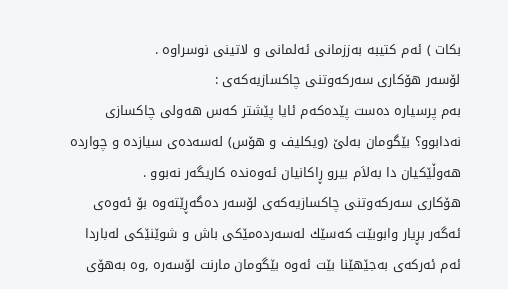بكات ) ئه‌م كتیبه‌ به‌ززمانی ئه‌لمانی و لاتینی نوسراوه‌ .
لۆسه‌ر هۆكاری‌ سه‌ركه‌وتنی‌ چاكسازیه‌كه‌ی‌ :
به‌م پرسیاره‌ ده‌ست پێده‌كه‌م ئایا پێشتر كه‌س هه‌ولی‌ چاكسازی‌ نه‌دابوو؟ بێگومان به‌لێ‌ (ویكلیف و هۆس) له‌سه‌ده‌ی‌ سیازده‌ و چوارده‌ هه‌وڵێكیان دا به‌لاَم بیرو ڕاكانیان ئه‌وه‌نده‌ كاریگه‌ر نه‌بوو .
هۆكاری‌ سه‌ركه‌وتنی‌ چاكسازیه‌كه‌ی‌ لۆسه‌ر ده‌گه‌ڕێته‌وه‌ بۆ ئه‌وه‌ی‌ ئه‌گه‌ر بڕیار وابوبێت كه‌سێك له‌سه‌رده‌مێكی‌ باش و شوێنێكی‌ له‌باردا ئه‌م ئه‌ركه‌ی‌ به‌جێهێنا بێت ئه‌وه‌ بێگومان مارنت لۆسه‌ره‌ ,وه‌ به‌هۆی‌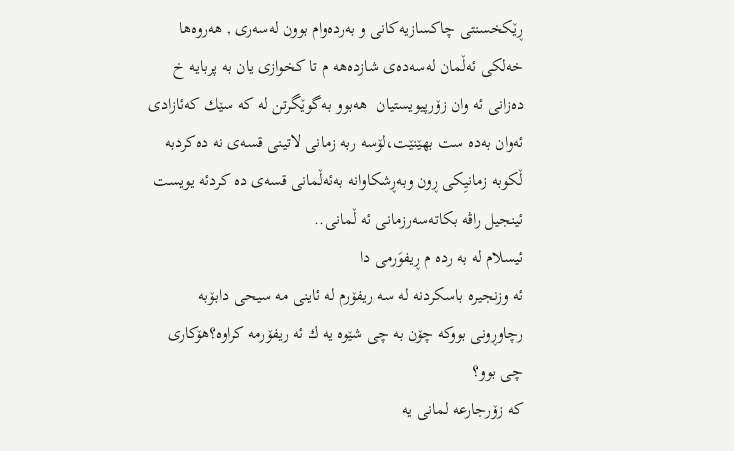ڕێكخسنتی‌ چاكسازیه‌كانی‌ و به‌رده‌وام بوون له‌سه‌ری‌ , هه‌روه‌ها خه‌لكی‌ ئه‌ڵمان له‌سه‌ده‌ی‌ شازده‌هه‌ م تا كخوازی یان به‌ پربایه‌ خ ده‌زانی‌ ئه‌ وان زۆرپیویستیان  هه‌بوو به‌گوێگرتن له‌ كه‌ سێك كه‌ئازادی‌ ئه‌وان به‌ده‌ ست بهێنێت،لۆسه‌ ربه‌ زمانی‌ لاتینی‌ قسه‌ی‌ نه‌ ده‌كردبه‌ ڵكوبه‌ زمانیِكی‌ ڕون وبه‌ڕشكاوانه‌ به‌ئه‌ڵمانی‌ قسه‌ی‌ ده‌ كردئه‌ یویست ئینجیل راڤه‌ بكاته‌سه‌رزمانی‌ ئه‌ ڵمانی‌..
ئیسلام له‌ به‌ رده‌ م ڕیفوَرمی‌ دا
ئه‌ وزنجیره‌ باسكردنه‌ له‌ سه‌ ریفۆرم له‌ ئاینی‌ مه‌ سیحی‌ دابۆبه‌ رچاوڕونی‌ بووكه‌ چۆن به‌ چی‌ شێوه‌ یه‌ ك ئه‌ ریفۆرمه‌ كراوه‌؟هۆكاری‌ چی‌ بوو؟
كه‌ زۆرجارعه‌ لمانی‌ یه‌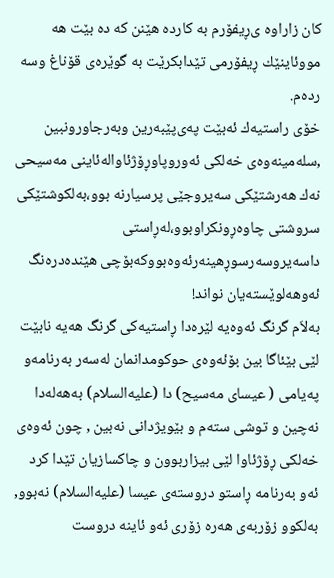كان زاراوه‌ ی‌ڕیفۆرم به‌ كارده‌ هێنن كه‌ ده‌ بێت هه‌ مووئاینێك ڕیفۆرمی‌ تێدابكرێت به‌ گوێره‌ی‌ قۆناغ وسه‌ رده‌م.
خۆی‌ راستیه‌ك ئه‌بێت په‌ی‌پێبه‌رین وبه‌رجاورونبین ,سله‌مینه‌وه‌ی‌ خه‌لكی‌ ئه‌وروپاوڕۆژئاواله‌ئاینی‌ مه‌سیحی‌ نه‌ك هه‌رشتێكی‌ سه‌یروجێی‌ پرسیارنه‌ بوو،به‌لكوشتێكی‌ سروشتی‌ چاوه‌ڕونكراوبوو،له‌ڕاستی‌ داسه‌یروسه‌رسوڕهینه‌رئه‌وه‌بووكه‌بۆچی‌ هێنده‌دره‌نگ ئه‌وهه‌لوێسته‌یان نواند!
به‌لاَم گرنگ ئه‌وه‌یه‌ لێره‌دا ڕاستیه‌كی‌ گرنگ هه‌یه‌ نابێت لێی‌ بێئاگا بین بۆئه‌وه‌ی‌ حوكومدانمان له‌سه‌ر به‌رنامه‌و په‌یامی‌ ( عیسای‌ مه‌سیح) دا (علیه‌السلام) به‌هه‌له‌دا نه‌چین و توشی‌ سته‌م و بێویژدانی‌ نه‌بین , چون ئه‌وه‌ی‌ خه‌لكی‌ ڕۆژئاوا لێی‌ بیزاربوون و چاكسازیان تێدا كرد ئه‌و به‌رنامه‌ ڕاستو دروسته‌ی‌ عیسا (علیه‌السلام) نه‌بوو, به‌لكوو زۆربه‌ی‌ هه‌ره‌ زۆری‌ ئه‌و ئاینه‌ دروست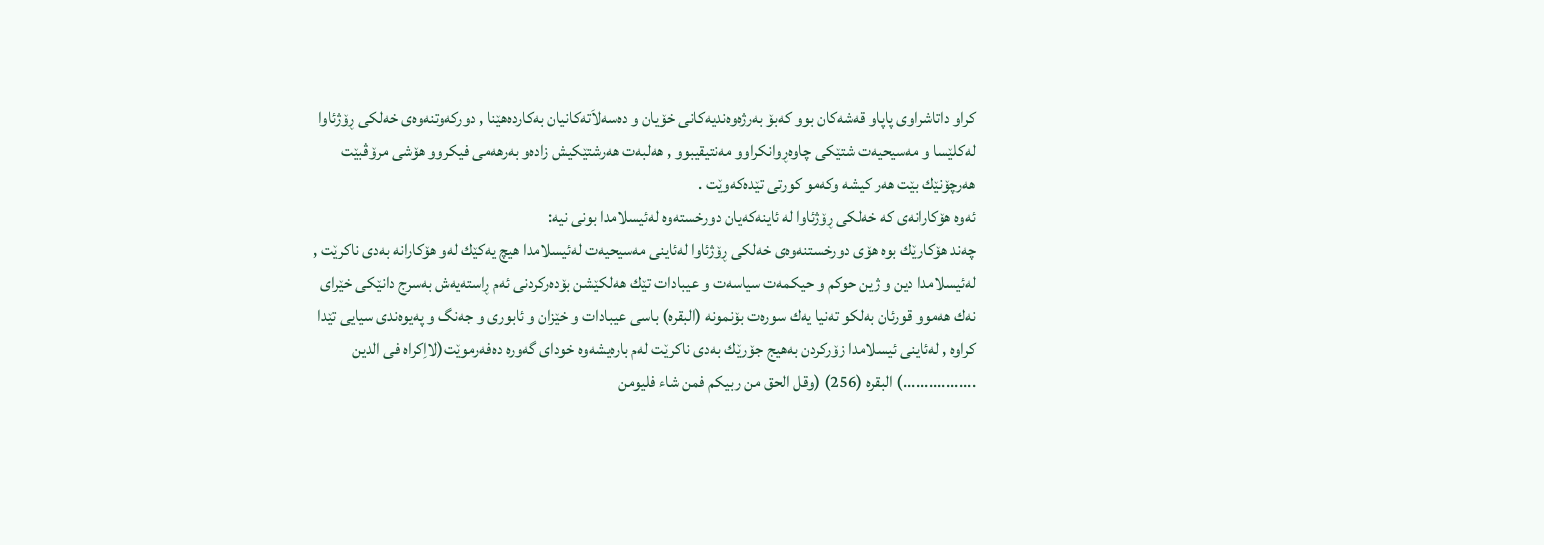كراو داتاشراوی‌ پاپاو قه‌شه‌كان بوو كه‌بۆ به‌رژه‌وه‌ندیه‌كانی‌ خۆیان و ده‌سه‌لاَته‌كانیان به‌كارده‌هێنا , دوركه‌وتنه‌وه‌ی‌ خه‌لكی‌ ڕۆژئاوا له‌كلێسا و مه‌سیحیه‌ت شتێكی‌ چاوه‌ڕوانكراوو مه‌نتیقیبوو , هه‌لبه‌ت هه‌رشتێكیش زاده‌و به‌رهه‌می‌ فیكروو هۆشی‌ مرۆڤبێت هه‌رچۆنێك بێت هه‌ر كیشه وكه‌مو كورتی‌ تێده‌كه‌وێت .
ئه‌وه‌ هۆكارانه‌ی‌ كه‌ خه‌لكی‌ ڕۆژئاوا له‌ ئاینه‌كه‌یان دورخسته‌وه‌ له‌ئیسلامدا بونی‌ نیه‌:
چه‌ند هۆكارێك بوه‌ هۆی‌ دورخستنه‌وه‌ی‌ خه‌لكی‌ ڕۆژئاوا له‌ئاینی‌ مه‌سیحیه‌ت له‌ئیسلامدا هیچ یه‌كێك له‌و هۆكارانه‌ به‌دی‌ ناكرێت , له‌ئیسلامدا دین و ژین حوكم و حیكمه‌ت سیاسه‌ت و عیبادات تێك هه‌لكێشن بۆده‌ركردنی‌ ئه‌م ڕاسته‌یه‌ش به‌سرج دانێكی‌ خێرای‌ نه‌ك هه‌موو قورئان به‌لكو ته‌نیا یه‌ك سوره‌ت بۆنمونه‌ (البقره‌) باسی‌ عیبادات و خێزان و ئابوری‌ و جه‌نگ و په‌یوه‌ندی‌ سیایی‌ تێدا كراوه‌ , له‌ئاینی‌ ئیسلامدا زۆركردن به‌هیج جۆرێك به‌دی ناكرێت له‌م باره‌یشه‌وه‌ خودای‌ گه‌وره‌ ده‌فه‌رموێت(لااِكراه فی الدین .................) البقره‌ (256) (وقل الحق من ربيكم فمن شاء فليومن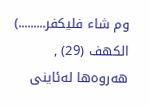وم شاء فليكفر.........) الكهف (29) ,
هه‌روه‌ها له‌ئاینی‌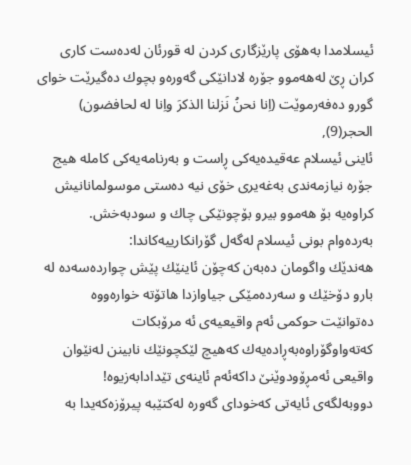ئیسلامدا به‌هۆی‌ پارێزگاری‌ كردن له‌ قورئان له‌ده‌ست كاری‌ كران ڕێ له‌هه‌موو جۆره‌ لادانێكی‌ گه‌وره‌و بچوك ده‌گیرێت خوای‌ گورو ده‌فه‌رموێت (اِنا نحنُ نَزلنا الذكرَ واِنا له‌ لحافضون) الحجر(9),
ئاینی‌ ئیسلام عه‌قیده‌یه‌كی‌ ڕاست و به‌رنامه‌یه‌كی‌ كامله‌ هیج جۆره‌ نیازمه‌ندی‌ به‌غه‌یری‌ خۆی‌ نیه‌ ده‌ستی‌ موسولمانانیش كراوه‌یه‌ بۆ هه‌موو بیرو بۆچونێكی‌ چاك و سودبه‌خش.
به‌رده‌وام بونی‌ ئیسلام له‌گه‌ل گۆرانكارییه‌كاندا:
هه‌ندێك واگومان ده‌به‌ن كه‌چۆن ئاینێك پێش چوارده‌سه‌ده‌ له‌ بارو دۆخێك و سه‌رده‌مێكی‌ جیاوازدا هاتۆته‌ خواره‌ووه‌ ده‌توانێت حوكمی‌ ئه‌م واقیعیه‌ی‌ ئه‌ مرۆبكات كه‌ته‌واوگۆراوه‌به‌ڕاده‌یه‌ك كه‌هیچ لێكچونێك نابینن له‌نێوان واقیعی‌ ئه‌مڕۆودوێنێ‌ داكه‌ئه‌م ئاینه‌ی‌ تێدادابه‌زیوه‌!
دووبه‌لگه‌ی‌ ئایه‌تی‌ كه‌خودای‌ گه‌وره‌ له‌كتێبه‌ پیرۆزه‌كه‌یدا به‌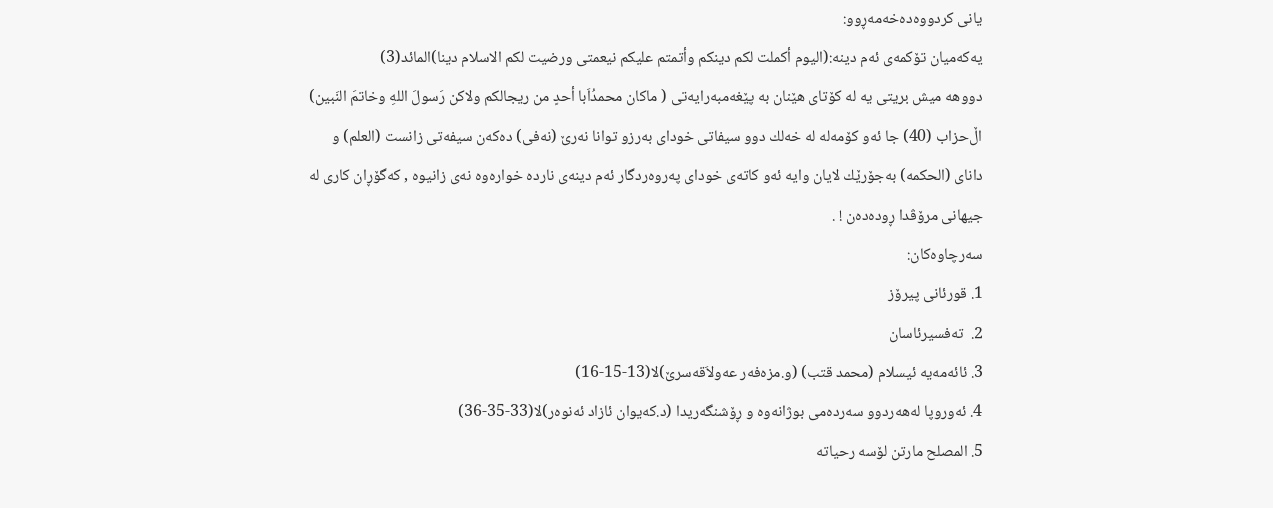یانی‌ كردووه‌ده‌خه‌مه‌ڕوو:
یه‌كه‌میان تۆكمه‌ی‌ ئه‌م دینه‌:(اليوم أكملت لكم دينكم وأتمتم عليكم نيعمتى ورضيت لكم الاسلام دينا)المائد(3)
دووهه میش بریتی‌ یه‌ له‌ كۆتای‌ هێنان به‌ پێغه‌مبه‌رایه‌تی‌ ( ماكان محمدُاَبا أحدٍ من ريجالكم ولاكن رَسولَ اللهِ وخاتمَ النَبين) اڵ‌حزاب (40) جا ئه‌و كۆمه‌له‌ له‌ خه‌لك دوو سیفاتی‌ خودای‌ به‌رزو توانا نه‌رێ‌ (نه‌فی‌) ده‌كه‌ن سیفه‌تی‌ زانست (العلم) و دانای‌ (الحكمه‌) به‌جۆرێك لایان وایه‌ ئه‌و كاته‌ی‌ خودای‌ په‌روه‌ردگار ئه‌م دینه‌ی‌ نارده‌ خواره‌وه‌ نه‌ی‌ زانیوه‌ , كه‌گۆڕان كاری‌ له‌ جیهانی‌ مرۆڤدا ڕوده‌ده‌ن ! .
سه‌رچاوه‌كان:
1. قورئانی‌ پیرۆز
2.  ته‌فسیرئاسان
3. ئائه‌مه‌یه‌ ئیسلام (محمد قتب) (و.مزه‌فه‌ر عه‌ولاَقه‌سرێ‌)لا(13-15-16)
4. ئه‌وروپا له‌هه‌ردوو سه‌رده‌می‌ بوژانه‌وه‌ و ڕۆشنگه‌ریدا (د.كه‌یوان ئازاد ئه‌نوه‌ر)لا(33-35-36)
5. المصلح مارتن لۆسه‌ رحیاته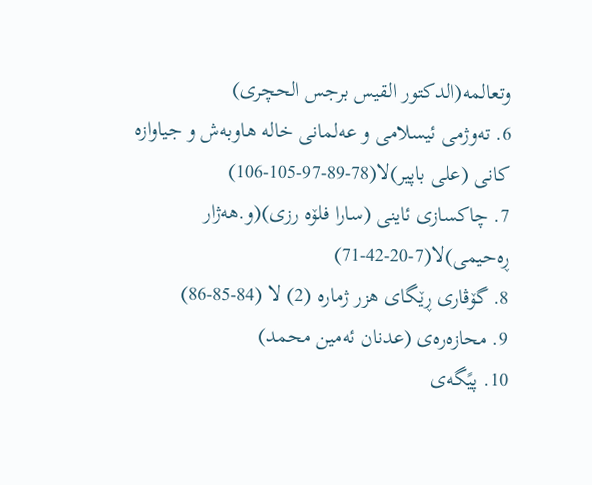وتعالمه(الدكتور القیس برجس الحچری)
6. ته‌وژمی‌ ئیسلامی‌ و عه‌لمانی‌ خاله‌ هاوبه‌ش و جیاوازه‌ كانی‌ (علی‌ باپیر)لا(78-89-97-105-106)
7. چاكسازی‌ ئاینی‌ (سارا فلۆه رزی‌)(و.هه‌ژار ڕه‌حیمی‌)لا(7-20-42-71)
8. گۆڤاری‌ ڕێگای‌ هزر ژماره‌ (2) لا (84-85-86)
9. محازه‌ره‌ی‌ (عدنان ئه‌مین محمد)
10. پیًگه‌ی‌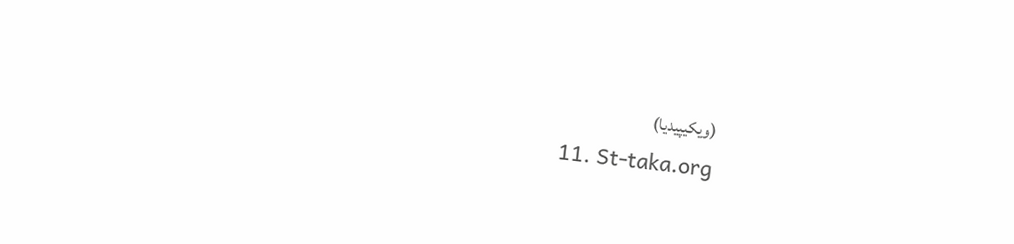(ویكیپیدیا)
11. St-taka.org